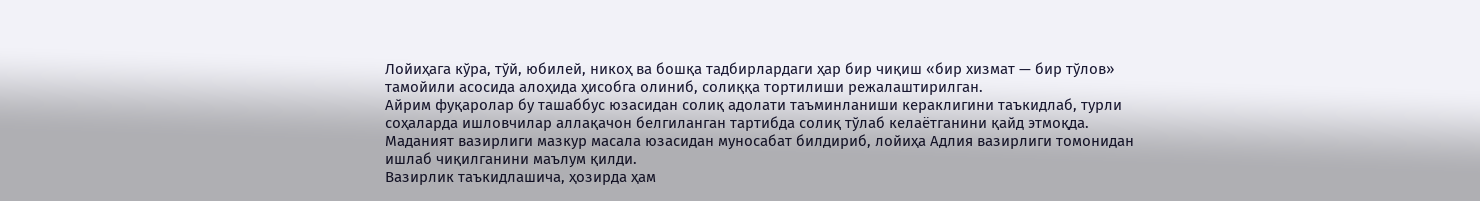Лойиҳага кўра, тўй, юбилей, никоҳ ва бошқа тадбирлардаги ҳар бир чиқиш «бир хизмат — бир тўлов» тамойили асосида алоҳида ҳисобга олиниб, солиққа тортилиши режалаштирилган.
Айрим фуқаролар бу ташаббус юзасидан солиқ адолати таъминланиши кераклигини таъкидлаб, турли соҳаларда ишловчилар аллақачон белгиланган тартибда солиқ тўлаб келаётганини қайд этмоқда.
Маданият вазирлиги мазкур масала юзасидан муносабат билдириб, лойиҳа Адлия вазирлиги томонидан ишлаб чиқилганини маълум қилди.
Вазирлик таъкидлашича, ҳозирда ҳам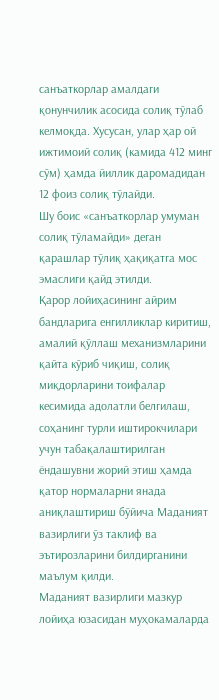санъаткорлар амалдаги қонунчилик асосида солиқ тўлаб келмоқда. Хусусан, улар ҳар ой ижтимоий солиқ (камида 412 минг сўм) ҳамда йиллик даромадидан 12 фоиз солиқ тўлайди.
Шу боис «санъаткорлар умуман солиқ тўламайди» деган қарашлар тўлиқ ҳақиқатга мос эмаслиги қайд этилди.
Қарор лойиҳасининг айрим бандларига енгилликлар киритиш, амалий қўллаш механизмларини қайта кўриб чиқиш, солиқ миқдорларини тоифалар кесимида адолатли белгилаш, соҳанинг турли иштирокчилари учун табақалаштирилган ёндашувни жорий этиш ҳамда қатор нормаларни янада аниқлаштириш бўйича Маданият вазирлиги ўз таклиф ва эътирозларини билдирганини маълум қилди.
Маданият вазирлиги мазкур лойиҳа юзасидан муҳокамаларда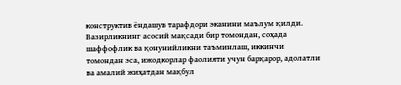конструктив ёндашув тарафдори эканини маълум қилди.
Вазирликнинг асосий мақсади бир томондан, соҳада шаффофлик ва қонунийликни таъминлаш, иккинчи томондан эса, ижодкорлар фаолияти учун барқарор, адолатли ва амалий жиҳатдан мақбул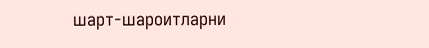шарт-шароитларни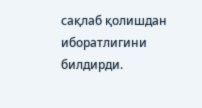сақлаб қолишдан иборатлигини билдирди.